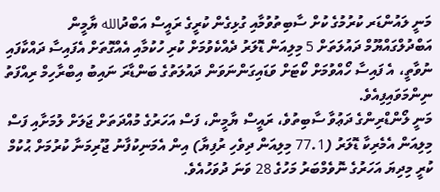މަނީ ލައުންޑަރ ކުރުމުގެ ކުށް ސާބިތުވުމާއި ގުޅިގެން ކުރީގެ ރައީސް އަބްދުالله ޔާމީން އަބްދުލްގައްޔޫމް ދައުލަތަށް 5 މިލިއަން ޑޮލަރު ދެއްކެވުމަށް ކުރި ހުކުމާއި އެއްގޮތަށް އެފައިސާ ދައްކާފައި ނުވާތީ، އެ ފައިސާ ހޯއްވުމަށް ކޯޓަށް ވަޑައިގަންނަވަން ދައުލަތުގެ ބަންޑާރަ ނައިބު އިބްރާހިމް ރިއްފަތު ނިންމަވައިފިއެވެ.
މަނީ ލޯންޑްރިންގެ ދަޢުވާ ސާބިތުވެ، ރައީސް ޔާމީން، ފަސް އަހަރުގެ މުއްދަތަށް ޖަލަށް ލުމަށާއި ފަސް މިލިއަން އެމެރިކާ ޑޮލަރު (77.1 މިލިއަން ދިވެހި ރުފިޔާ) އިން އެމަނިކުފާނު ޖޫރިމަނާ ކުރުމަށް ޙުކުމް ކުރީ މިދިޔަ އަހަރުގެ ނޮވެމްބަރު މަހުގެ 28 ވަނަ ދުވަހުއެވެ.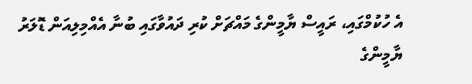އެ ހުކުމްގައި، ރައީސް ޔާމީންގެ މައްޗަށް ކުރި ދައުވާގައި ބުނާ އެއްމިލިއަން ޑޮލަރު ޔާމީންގެ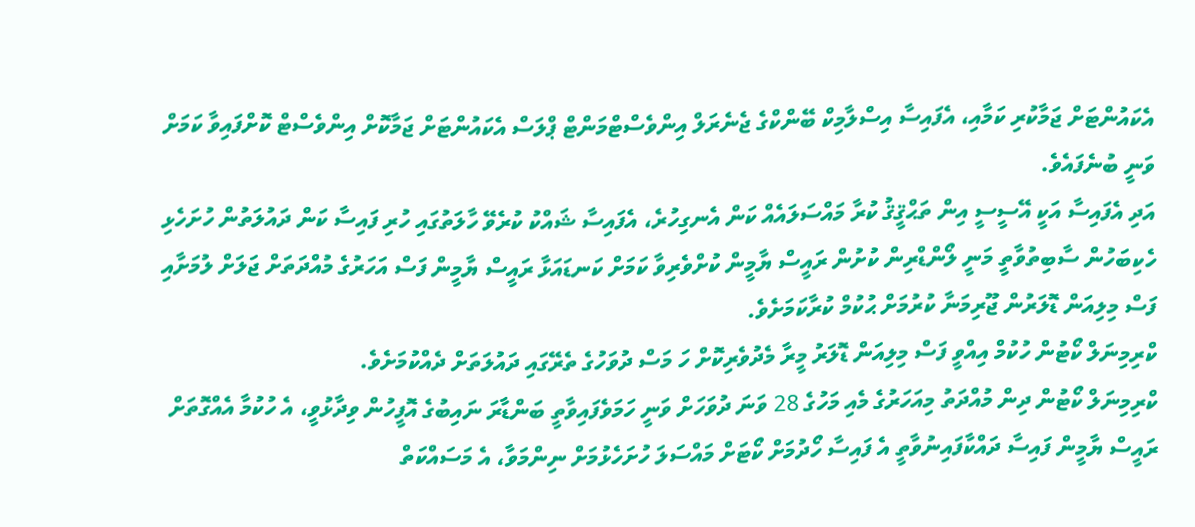އެކައުންޓަށް ޖަމާކުރި ކަމާއި، އެފައިސާ އިސްލާމިކް ބޭންކްގެ ޖެނެރަލް އިންވެސްޓްމަންޓް ޕްލަސް އެކައުންޓަށް ޖަމާކޮށް އިންވެސްޓް ކޮށްފައިވާ ކަމަށް ވަނީ ބުނެފައެވެ.
އަދި އެފައިސާ އަކީ އޭސީސީ އިން ތަޙްޤީޤު ކުރާ މައްސަލައެއް ކަން އެނގިހުރެ، އެފައިސާ ޝައްކު ކުރެވޭ ހާލަތުގައި ހުރި ފައިސާ ކަން ދައުލަތުން ހުށަހެޅި ހެކިބަހުން ސާބިތުވާތީ މަނީ ލޯންޑްރިން ކުށުން ރައީސް ޔާމީން ކުށްވެރިވާ ކަމަށް ކަނޑައަޅާ ރައީސް ޔާމީން ފަސް އަހަރުގެ މުއްދަތަށް ޖަލަށް ލުމަށާއި ފަސް މިލިއަން ޑޮލަރުން ޖޫރިމަނާ ކުރުމަށް ޙުކުމް ކުރާކަމަށެވެ.
ކްރިމިނަލް ކޯޓުން ހުކުމް އިއްވީ ފަސް މިލިއަން ޑޮލަރު މީރާ މެދުވެރިކޮށް ހަ މަސް ދުވަހުގެ ތެރޭގައި ދައުލަތަށް ދެއްކުމަށެވެ.
ކްރިމިނަލް ކޯޓުން ދިން މުއްދަތު މިއަހަރުގެ މެއި މަހުގެ 28 ވަނަ ދުވަހަށް ވަނީ ހަމަވެފައިވާތީ ބަންޑާރަ ނައިބުގެ އޮފީހުން ވިދާޅުވީ، އެ ހުކުމާ އެއްގޮތަށް ރައީސް ޔާމީން ފައިސާ ދައްކާފައިނުވާތީ އެ ފައިސާ ހޯދުމަށް ކޯޓަށް މައްސަލަ ހުށަހެޅުމަށް ނިންމަވާ، އެ މަސައްކަތް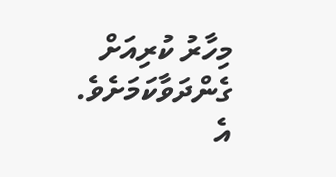މިހާރު ކުރިއަށް ގެންދަވާކަމަށެވެ.
އެ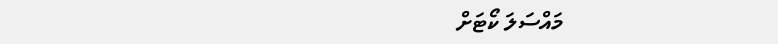މައްސަލަ ކޯޓަށް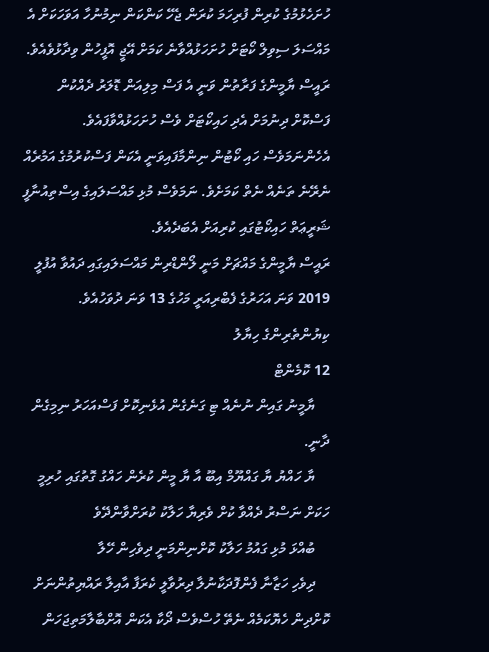ހުށަހެޅުމުގެ ކުރިން ފުރިހަމަ ކުރަން ޖެހޭ ކަންކަން ނިމުނުހާ އަވަހަކަށް އެ މައްސަލަ ސިވިލް ކޯޓަށް ހުށަހަޅުއްވާނެ ކަމަށް އޭޖީ އޮފީހުން ވިދާޅުވެއެވެ.
ރައީސް ޔާމީންގެ ފަރާތުން ވަނީ އެ ފަސް މިލިއަން ޑޮލަރު ދެއްކުން ފަސްކޮށް ދިނުމަށް އެދި ހައިކޯޓަށް ވެސް ހުށަހަޅުއްވާފައެވެ. އެހެންނަމަވެސް ހައި ކޯޓުން ނިންމާފައިވަނީ އެކަން ފަސްކުރުމުގެ އަމުރެއް ނެރޭނެ ތަނެއް ނެތް ކަމަށެވެ. ނަމަވެސް މުޅި މައްސަލައިގެ އިސްތިއުނާފީ ޝަރީޢަތް ހައިކޯޓުގައި ކުރިއަށް އެބަދެއެވެ.
ރައީސް ޔާމީންގެ މައްޗަށް މަނީ ލޯންޑްރިން މައްސަލައިގައި ދައުވާ އުފުލީ 2019 ވަނަ އަހަރުގެ ފެބްރިއަރީ މަހުގެ 13 ވަނަ ދުވަހުއެވެ.
ކިޔުންތެރިންގެ ހިޔާލު
12 ކޮމެންޓް
    ޔާމީނު ގައިން ނުނެއް ޓި ގަނެގެން އުޅެނިކޮށް ފަސްއަހަރު ނިމިގެން ދާނީ.
    ޔާ ހައްޔު ޔާ ގައްޔޫމް އިބޫ އާ ޔާ މީން ކުރެން ހައްގު ގޮތުގައި ހުރިމީ ހަކަށް ނަސްރު ދެއްވާ ކުށް ވެރިޔާ ހަލާކު ކުރަށްވާންދޭވެ
    ބުއްޅަ މުޅި ގައުމު ހަލާކު ކޮށްނިންމަނީ ދިވެހިން ހޭލާ
    ދިވެހި ހަޒާނާ ފެންފޮދަކާނުލާ ދިރުވާލީ ކެރަފާ އާއިލާ ރައްޔިތުންނަށް ކޮށްދިން ހެޔޮކަމެއް ނެތޭ ހުސްވެސް ދޯކާ އެކަން އޮށްބާލާމަތިޖަހަން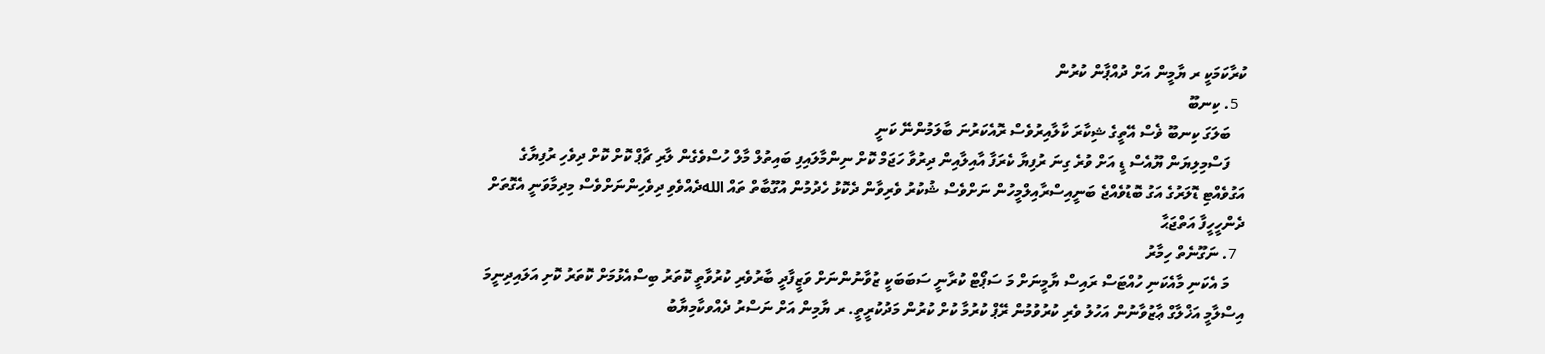ކުރާކަމަކީ ރ ޔާމީން އަށް ދުއްޕާން ކުރުން
  5. ކިނބޫ
    ބަލަގަ ކިނބޫ ޥެސް އޭތީގެ ޝިކާރަ ކާލާއިރުވެސް ރޮއެކަރުނަ ބާލަމުންނޭ ކަނީ
    ފަސްމިލިޔަން ޔޫއެސް ޑީ އަށް ވުރެ ގިނަ ރުފިޔާ ކެރަފާ އާއިލާއިން ދިރުވާ ހަޖަމް ކޮށް ނިންމާލައިފި ބައިތުލް މާލް ހުސްވެގެން ލާރި ޗާޕް ކޮށް ކޮށް ދިވެހި ރުފިޔާގެ އަގުވެއްޓި ޑޮލަރުގެ އަގު ބޮޑުވެއްޖެ ބަނީއިސްރާއިލްމީހުން ނަށްވެސް ޝުކުރު ވެރިވާން ދެކޮޅު ހެދުމުން އުގޫބާތް ތައް اللهދެއްވެވި ދިވެހިންނަށްވެސް މިދިމާވަނީ އެގޮތަށް ދެންހީހީފާ އަތްޖަޙާ
  7. ނަގޫނެތް ހިމާރު
    މަ އެކަނި މާއެކަނި ހުއްޓަސް ރައިސް ޔާމީނަށް މަ ސަޕޯޓް ކުރާނީ ސަބަބަކީ ޒުވާނުންނަށް ވަޒީފާދީ ބާރުވެރި ކުރުވާތީ ކޮތަރު ބިސްއެޅުމަށް ކޮތަރު ކޮށި އަލައިދިނީމަ އިސްލާމީ އަޚްލާގް ޢާޒުވާނުން އަހުލު ވެރި ކުރުވުމުން ރޭޕް ކުރުމާ ކުށް ކުރުން މަދުކުރީތީ. ރ ޔާމިން އަށް ނަސްރު ދެއްވކާމިޔާބު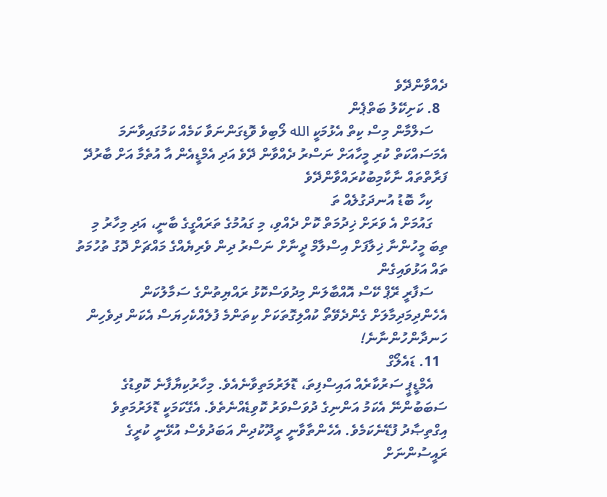ދެއްވާންދޭވެ
  8. ކަށިކޭލު ބަތްޕެން
    ސަލްމާން މިސް ކިތް އެޅުމަކީ الله ލޯބިވެ ވޮޑިގަންނަވާ ކަމެއް ކަމުގައިވާނަމަ އެމަސައްކަތް ކުރި މީހާއަށް ނަސްރު ދެއްވާން ދޭވެ އަދި އެމްޑީއެން އާ އުތެމާ އަށް ބާރުދޭ ފަރާތްތައް ނާކާމިބުކުރައްވާންދޭވެ
    ކިހާ ބޮޑު އުނދަގުލެއް ތަ
    ގައުމަށް އެ ވަރަށް ޚިދުމަތް ކޮށް ދެއްވި، މި ގައުމުގެ ތަރައްގީގެ ބާނީ، އަދި މިހާރު މި ތިބަ މީހުންނާ ޚިލާފަށް އިސްލާމް ދީނާށް ނަސްރު ދިން ވެރިޔެއްގެ މައްޗަށް ދޮގު ތުހުމަތު ތައް އަޅުވައިގެން
    ސަފާރީ ރޭޕް ކޭސް އޮއްބާލަން މިދުވަސްކޮޅު ރައްޔިތުންގެ ސަމާލުކަން އެހެންދިމަދިމާލަށް ގެންދެވޭތޯ ކުއްލިގޮތަކަށް ކިތަންމެ ފުލެއްކެހިޔަސް އެކަން ދިވެހިން ހަނދާންހުންނާނެ!
  11. ޑައެލޯގް
    އެމްޑީޕީ ސަރުކާރެއް އައިސްފިތަ، ޑޮލަރުމަތިވާނެއެވެ. މިހާރުކިޔާފާނެ ކޮވިޑުގެ ސަބަބުންނޭ އެކަމު އަންނިގެ ދުވަސްވަރު ކޮވިޑެއްނެތެވެ. އެގޭކަމަކީ ޑޮލަރުމަތިވެ އިގްތިޞާދު ފުޑޭނެކަމެވެ. އެހެންތާވާނީ ރީދޫކުދިން އަބަދުވެސް އުޅޭނީ ކުރީގެ ރައީސުންނަށް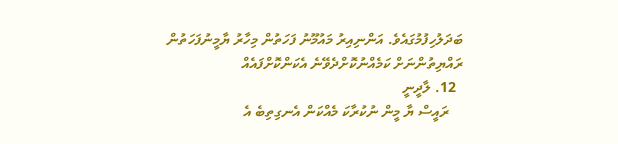ބަދަލުހިފުމުގައެވެ. އަންނިއިރު މައުމޫނު ފަހަތުން މިހާރު ޔާމީނުފަހަތުން ރައްޔިތުންނަށް ކަމެއްނުކޮށްދެވޭނެ އެކަންކޮށްފައެއް
  12. ލާދީނީ
    ރައީސް ޔާ މީން ނުކުރާކަ މެއްކަން އެނގިތިބެ އެ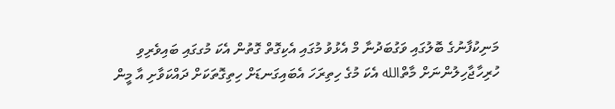މަނިކުފާނުގެ ބޮލުގައި ވަގުބަދުނާ މް އެޅުވު މުގައި އެކިގޮތް ގޮތުން އެކަ މުގގައި ބައިވެރިވި ހުރިހާޖާހިލުންނަށް މާތްالله އެކަ މުގެ ހިތިރަހަ އެބައިގަނޑަށް ހިތިގޮތަކަށް ދައްކަވާށި އާ މީން